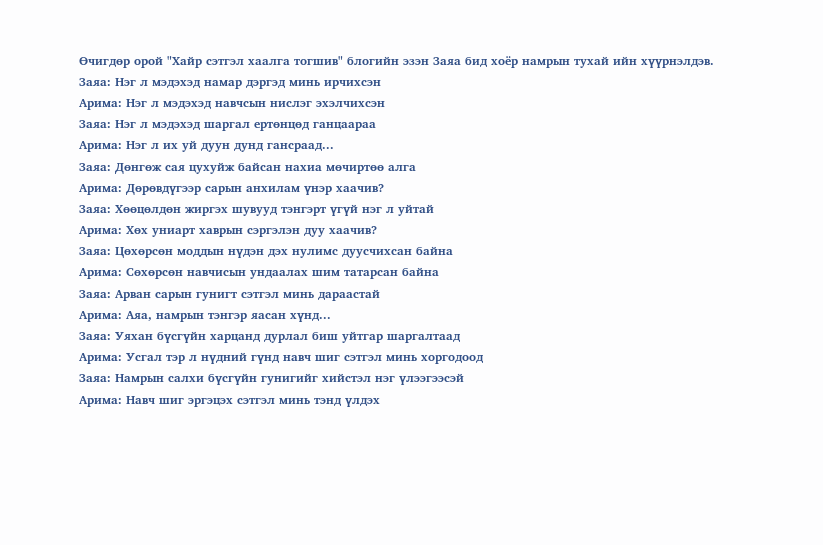Өчигдөр орой "Хайр сэтгэл хаалга тогшив" блогийн эзэн Заяа бид хоёр намрын тухай ийн хүүрнэлдэв.
Заяа: Нэг л мэдэхэд намар дэргэд минь ирчихсэн
Арима: Нэг л мэдэхэд навчсын нислэг эхэлчихсэн
Заяа: Нэг л мэдэхэд шаргал ертөнцөд ганцаараа
Арима: Нэг л их уй дуун дунд гансраад...
Заяа: Дөнгөж сая цухуйж байсан нахиа мөчиртөө алга
Арима: Дөрөвдүгээр сарын анхилам үнэр хаачив?
Заяа: Хөөцөлдөн жиргэх шувууд тэнгэрт үгүй нэг л уйтай
Арима: Хөх униарт хаврын сэргэлэн дуу хаачив?
Заяа: Цөхөрсөн моддын нүдэн дэх нулимс дуусчихсан байна
Арима: Сөхөрсөн навчисын ундаалах шим татарсан байна
Заяа: Арван сарын гунигт сэтгэл минь дараастай
Арима: Аяа, намрын тэнгэр яасан хүнд...
Заяа: Уяхан бүсгүйн харцанд дурлал биш уйтгар шаргалтаад
Арима: Усгал тэр л нүдний гүнд навч шиг сэтгэл минь хоргодоод
Заяа: Намрын салхи бүсгүйн гунигийг хийстэл нэг үлээгээсэй
Арима: Навч шиг эргэцэх сэтгэл минь тэнд үлдэх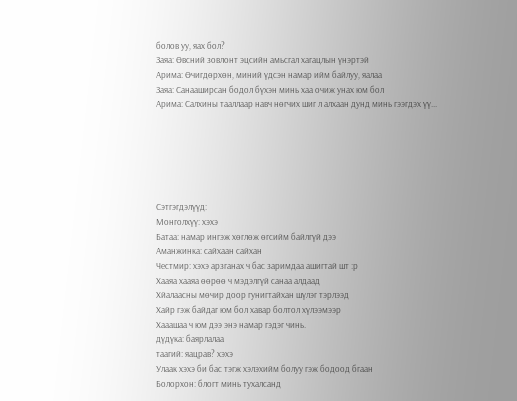болов уу, яах бол?
Заяа: Өвсний зовлонт эцсийн амьсгал хагацлын үнэртэй
Арима: Өчигдөрхөн, миний үдсэн намар ийм байлуу, яалаа
Заяа: Санааширсан бодол бүхэн минь хаа очиж унах юм бол
Арима: Салхины тааллаар навч нөгчих шиг л алхаан дунд минь гээгдэх үү...






Сэтгэгдэлүүд:
Монголхүү: хэхэ
Батаа: намар ингэж хөглөж өгсийм байлгүй дээ
Аманжинка: сайхаан сайхан
Честмир: хэхэ арзганах ч бас заримдаа ашигтай шт :р
Хааяа хааяа өөрөө ч мэдэлгүй санаа алдаад
Хйалаасны мөчир доор гунигтайхан шүлэг тэрлээд
Хайр гэж байдаг юм бол хавар болтол хүлээмээр
Хааашаа ч юм дээ энэ намар гэдэг чинь.
дүдүка: баярлалаа
таагий: яацрав? хэхэ
Улаак хэхэ би бас тэгж хэлэхийм болуу гэж бодоод бгаан
Болорхон: блогт минь тухалсанд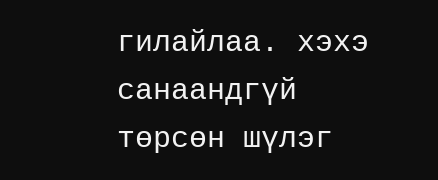гилайлаа. хэхэ санаандгүй төрсөн шүлэг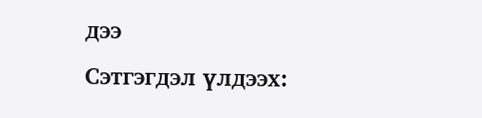дээ
Сэтгэгдэл үлдээх: